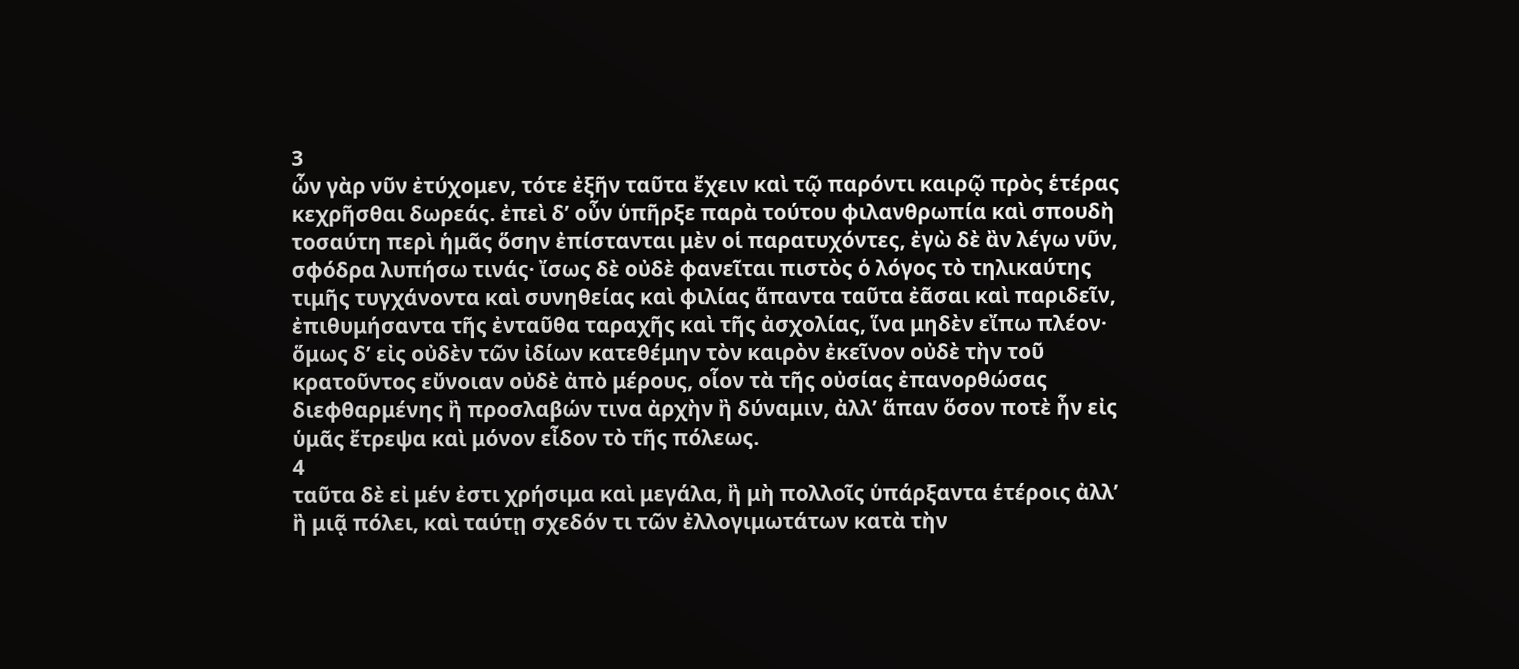3
ὧν γὰρ νῦν ἐτύχομεν, τότε ἐξῆν ταῦτα ἔχειν καὶ τῷ παρόντι καιρῷ πρὸς ἑτέρας κεχρῆσθαι δωρεάς. ἐπεὶ δ’ οὖν ὑπῆρξε παρὰ τούτου φιλανθρωπία καὶ σπουδὴ τοσαύτη περὶ ἡμᾶς ὅσην ἐπίστανται μὲν οἱ παρατυχόντες, ἐγὼ δὲ ἂν λέγω νῦν, σφόδρα λυπήσω τινάς· ἴσως δὲ οὐδὲ φανεῖται πιστὸς ὁ λόγος τὸ τηλικαύτης τιμῆς τυγχάνοντα καὶ συνηθείας καὶ φιλίας ἅπαντα ταῦτα ἐᾶσαι καὶ παριδεῖν, ἐπιθυμήσαντα τῆς ἐνταῦθα ταραχῆς καὶ τῆς ἀσχολίας, ἵνα μηδὲν εἴπω πλέον· ὅμως δ’ εἰς οὐδὲν τῶν ἰδίων κατεθέμην τὸν καιρὸν ἐκεῖνον οὐδὲ τὴν τοῦ κρατοῦντος εὔνοιαν οὐδὲ ἀπὸ μέρους, οἷον τὰ τῆς οὐσίας ἐπανορθώσας διεφθαρμένης ἢ προσλαβών τινα ἀρχὴν ἢ δύναμιν, ἀλλ’ ἅπαν ὅσον ποτὲ ἦν εἰς ὑμᾶς ἔτρεψα καὶ μόνον εἶδον τὸ τῆς πόλεως.
4
ταῦτα δὲ εἰ μέν ἐστι χρήσιμα καὶ μεγάλα, ἢ μὴ πολλοῖς ὑπάρξαντα ἑτέροις ἀλλ’ ἢ μιᾷ πόλει, καὶ ταύτῃ σχεδόν τι τῶν ἐλλογιμωτάτων κατὰ τὴν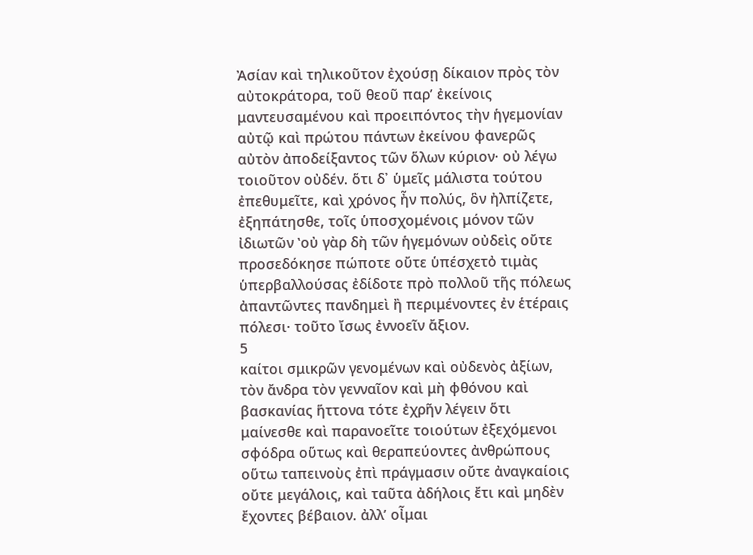Ἀσίαν καὶ τηλικοῦτον ἐχούσῃ δίκαιον πρὸς τὸν αὐτοκράτορα, τοῦ θεοῦ παρ’ ἐκείνοις μαντευσαμένου καὶ προειπόντος τὴν ἡγεμονίαν αὐτῷ καὶ πρώτου πάντων ἐκείνου φανερῶς αὐτὸν ἀποδείξαντος τῶν ὅλων κύριον· οὐ λέγω τοιοῦτον οὐδέν. ὅτι δ᾽ ὑμεῖς μάλιστα τούτου ἐπεθυμεῖτε, καὶ χρόνος ἦν πολύς, ὃν ἠλπίζετε, ἐξηπάτησθε, τοῖς ὑποσχομένοις μόνον τῶν ἰδιωτῶν ʽοὐ γὰρ δὴ τῶν ἡγεμόνων οὐδεὶς οὔτε προσεδόκησε πώποτε οὔτε ὑπέσχετὀ τιμὰς ὑπερβαλλούσας ἐδίδοτε πρὸ πολλοῦ τῆς πόλεως ἀπαντῶντες πανδημεὶ ἢ περιμένοντες ἐν ἑτέραις πόλεσι· τοῦτο ἴσως ἐννοεῖν ἄξιον.
5
καίτοι σμικρῶν γενομένων καὶ οὐδενὸς ἀξίων, τὸν ἄνδρα τὸν γενναῖον καὶ μὴ φθόνου καὶ βασκανίας ἥττονα τότε ἐχρῆν λέγειν ὅτι μαίνεσθε καὶ παρανοεῖτε τοιούτων ἐξεχόμενοι σφόδρα οὕτως καὶ θεραπεύοντες ἀνθρώπους οὕτω ταπεινοὺς ἐπὶ πράγμασιν οὔτε ἀναγκαίοις οὔτε μεγάλοις, καὶ ταῦτα ἀδήλοις ἔτι καὶ μηδὲν ἔχοντες βέβαιον. ἀλλ’ οἶμαι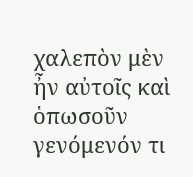χαλεπὸν μὲν ἦν αὐτοῖς καὶ ὁπωσοῦν γενόμενόν τι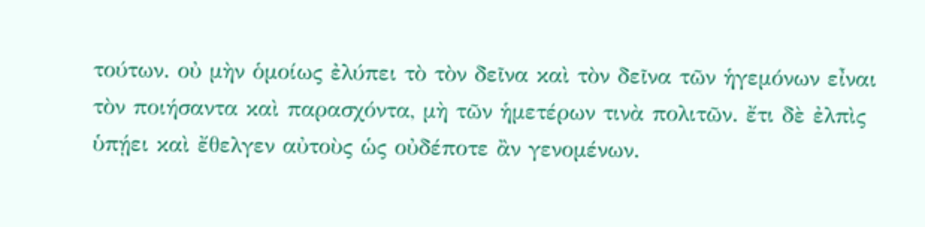τούτων. οὐ μὴν ὁμοίως ἐλύπει τὸ τὸν δεῖνα καὶ τὸν δεῖνα τῶν ἡγεμόνων εἶναι τὸν ποιήσαντα καὶ παρασχόντα, μὴ τῶν ἡμετέρων τινὰ πολιτῶν. ἔτι δὲ ἐλπὶς ὑπῄει καὶ ἔθελγεν αὐτοὺς ὡς οὐδέποτε ἂν γενομένων.